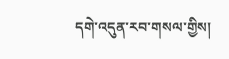དགེ་འདུན་རབ་གསལ་གྱིས།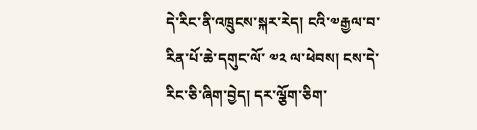དེ་རིང་ནི་འཁྲུངས་སྐར་རེད། ངའི་༧རྒྱལ་བ་རིན་པོ་ཆེ་དགུང་ལོ་ ༧༢ ལ་ཕེབས། ངས་དེ་རིང་ཅི་ཞིག་བྱེད། དར་ལྕོག་ཅིག་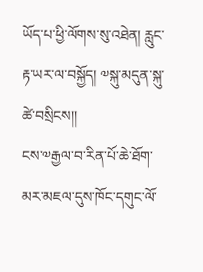ཡོད་པ་ཕྱི་ལོགས་སུ་འཐེན། རླུང་རྟ་ཡར་ལ་བསྐྱོད། ༧སྐུ་མདུན་སྐུ་ཚེ་བསྲིངས།།
ངས་༧རྒྱལ་བ་རིན་པོ་ཆེ་ཐོག་མར་མཇལ་དུས་ཁོང་དགུང་ལོ་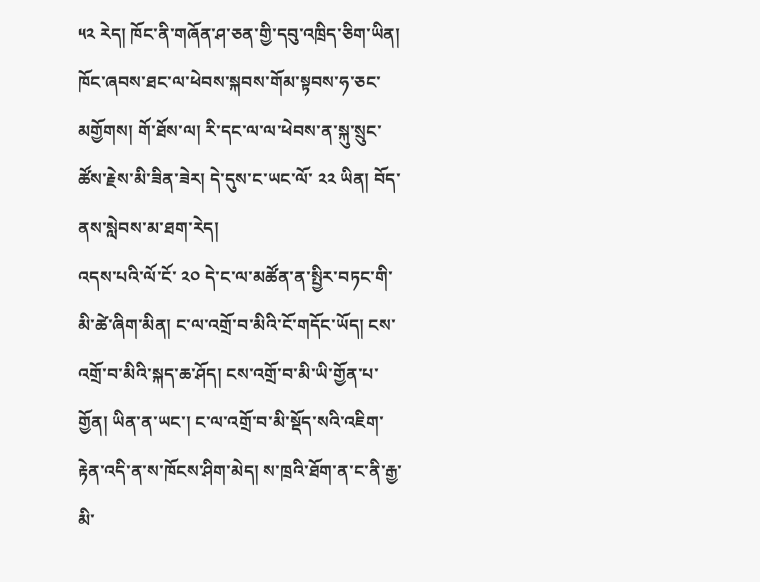༥༢ རེད། ཁོང་ནི་གཞོན་ཤ་ཅན་གྱི་དབུ་འཁྲིད་ཅིག་ཡིན། ཁོང་ཞབས་ཐང་ལ་ཕེབས་སྐབས་གོམ་སྟབས་ཧ་ཅང་མགྱོགས། གོ་ཐོས་ལ། རི་དང་ལ་ལ་ཕེབས་ན་སྐུ་སྲུང་ཚོས་རྗེས་མི་ཟིན་ཟེར། དེ་དུས་ང་ཡང་ལོ་ ༢༢ ཡིན། བོད་ནས་སླེབས་མ་ཐག་རེད།
འདས་པའི་ལོ་ངོ་ ༢༠ དེ་ང་ལ་མཚོན་ན་སྤྱིར་བཏང་གི་མི་ཚེ་ཞིག་མིན། ང་ལ་འགྲོ་བ་མིའི་ངོ་གདོང་ཡོད། ངས་འགྲོ་བ་མིའི་སྐད་ཆ་ཤོད། ངས་འགྲོ་བ་མི་ཡི་གྱོན་པ་གྱོན། ཡིན་ན་ཡང་། ང་ལ་འགྲོ་བ་མི་སྡོད་སའི་འཇིག་རྟེན་འདི་ན་ས་ཁོངས་ཤིག་མེད། ས་ཁྲའི་ཐོག་ན་ང་ནི་རྒྱ་མི་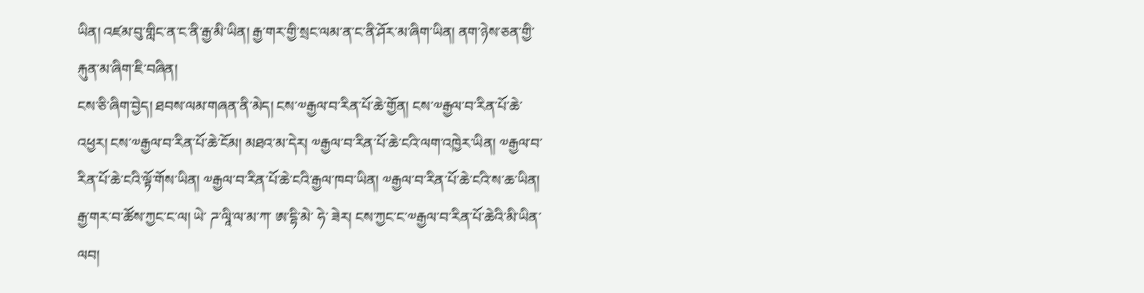ཡིན། འཛམ་བུ་གླིང་ན་ང་ནི་རྒྱ་མི་ཡིན། རྒྱ་གར་གྱི་སྲང་ལམ་ན་ང་ནི་ཤོར་མ་ཞིག་ཡིན། ནག་ཉེས་ཅན་གྱི་རྐུན་མ་ཞིག་ཇི་བཞིན།
ངས་ཅི་ཞིག་བྱེད། ཐབས་ལམ་གཞན་ནི་མེད། ངས་༧རྒྱལ་བ་རིན་པོ་ཆེ་གྱོན། ངས་༧རྒྱལ་བ་རིན་པོ་ཆེ་འཕྱར། ངས་༧རྒྱལ་བ་རིན་པོ་ཆེ་ངོམ། མཐའ་མ་དེར། ༧རྒྱལ་བ་རིན་པོ་ཆེ་ངའི་ལག་འཁྱེར་ཡིན། ༧རྒྱལ་བ་རིན་པོ་ཆེ་ངའི་ལྟོ་གོས་ཡིན། ༧རྒྱལ་བ་རིན་པོ་ཆེ་ངའི་རྒྱལ་ཁབ་ཡིན། ༧རྒྱལ་བ་རིན་པོ་ཆེ་ངའི་ས་ཆ་ཡིན། རྒྱ་གར་བ་ཚོས་ཀྱང་ང་ལ། ཡེ་ ཌ་ལཱི་ལ་མ་ཀ་ ཨ་དྷི་མེ་ ཧེ་ ཟེར། ངས་ཀྱང་ང་༧རྒྱལ་བ་རིན་པོ་ཆེའི་མི་ཡིན་ལབ།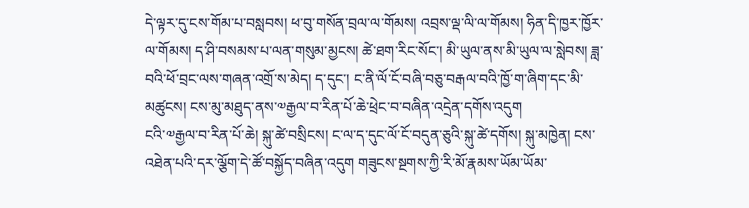དེ་ལྟར་དུ་ངས་གོམ་པ་བསླབས། ཕ་བུ་གསོན་བྲལ་ལ་གོམས། འབྲས་ལྡ་ལི་ལ་གོམས། ཧིན་དི་ཁྱར་ཁྱོར་ལ་གོམས། ད་ཤི་བསམས་པ་ལན་གསུམ་མྱངས། ཚེ་ཐག་རིང་སོང་། མི་ཡུལ་ནས་མི་ཡུལ་ལ་སླེབས། ཟླ་བའི་ཕོ་བྲང་ལས་གཞན་འགྲོ་ས་མེད། ད་དུང་། ང་ནི་ལོ་ངོ་བཞི་བཅུ་བརྒལ་བའི་ཁྱོ་ག་ཞིག་དང་མི་མཚུངས། ངས་མུ་མཐུད་ནས་༧རྒྱལ་བ་རིན་པོ་ཆེ་ཕྲེང་བ་བཞིན་འདྲེན་དགོས་འདུག
ངའི་༧རྒྱལ་བ་རིན་པོ་ཆེ། སྐུ་ཚེ་བསྲིངས། ང་ལ་ད་དུང་ལོ་ངོ་བདུན་ཅུའི་སྐུ་ཚེ་དགོས། སྐུ་མཁྱེན། ངས་འཐེན་པའི་དར་ལྕོག་དེ་ཚོ་བསྐྱོད་བཞིན་འདུག གཟུངས་སྔགས་ཀྱི་རི་མོ་རྣམས་ཡོམ་ཡོམ་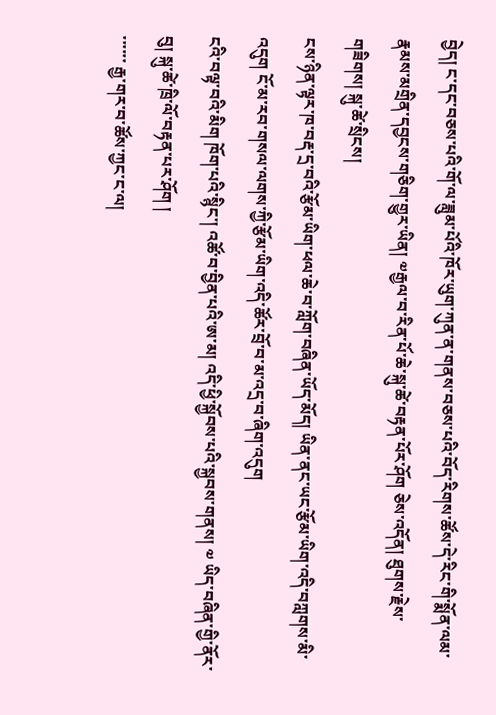བྱེད། ང་དང་བཅས་པའི་གོ་ལ་ཟླུམ་པོའི་ཁོར་ཡུག་ཀུན་ན་གནས་བཅས་པའི་བོད་རིགས་ཚོས་དེ་རིང་གི་སྨོན་ལམ་རྣམས་མགྲིན་དབྱངས་གཅིག་གྱུར་ཡིན། ༧རྒྱལ་བ་རིན་པོ་ཆེ་སྐུ་ཚེ་བརྟན་པོར་ཤོག ཅེས་འདོན། ཐུགས་རྗེས་གཟིགས། སྐུ་ཚེ་སྲིངས།
ངས་ཉིན་ལྟར་ཁ་བརྡ་དྲ་བའི་རྩོམ་ཡིག་ཕལ་ཆེ་བ་ཀློག་བཞིན་ཡོད་མོད། ཡིན་ནང་ཡང་རྩོམ་ཡིག་འདི་བཀླགས་མི་འདུག ངོ་མ་རབ་གསལ་ལགས་ཀྱི་རྩོམ་ཡིག་འདི་ཚོར་བྲོ་བ་མ་འདྲ་བ་ཞིག་འདུག
ངའི་བལྟ་བའི་མིག ཁོག་པའི་སྙིང་། འཚོ་བ་བྱིན་པའི་ཨ་མ། འདི་ཕྱི་སྐྱོབས་པའི་སྐྱབས་གནས། ༧ ཡིད་བཞིན་གྱི་ནོར་བུ། སྐུ་ཚེ་ཁྲི་ལོ་བརྟན་པར་ཤོག །
་་་་་་ རྒྱ་གར་བ་ཚོས་ཀྱང་ང་ལ།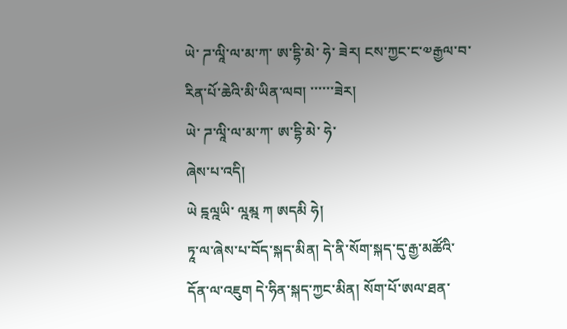ཡེ་ ཌ་ལཱི་ལ་མ་ཀ་ ཨ་དྷི་མེ་ ཧེ་ ཟེར། ངས་ཀྱང་ང་༧རྒྱལ་བ་རིན་པོ་ཆེའི་མི་ཡིན་ལབ། ་་་་་་ཟེར།
ཡེ་ ཌ་ལཱི་ལ་མ་ཀ་ ཨ་དྷི་མེ་ ཧེ་
ཞེས་པ་འདི།
ཡེ དྰལྰཡི་ ལྰམྰ ཀ ཨདམི ཧེ།
ཏཱ་ལ་ཞེས་པ་བོད་སྐད་མིན། དེ་ནི་སོག་སྐད་དུ་རྒྱ་མཚོའི་དོན་ལ་འཇུག དེ་ཧིན་སྐད་ཀྱང་མིན། སོག་པོ་ཨལ་ཐན་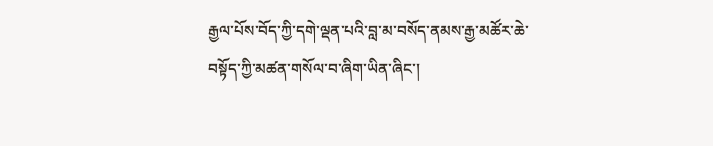རྒྱལ་པོས་བོད་ཀྱི་དགེ་ལྡན་པའི་བླ་མ་བསོད་ནམས་རྒྱ་མཚོར་ཆེ་བསྟོད་ཀྱི་མཚན་གསོལ་བ་ཞིག་ཡིན་ཞིང་།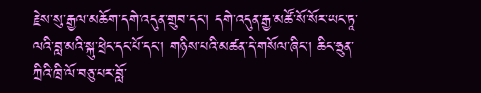རྗེས་སུ་རྒྱལ་མཆོག་དགེ་འདུན་གྲུབ་དང་། དགེ་འདུན་རྒྱ་མཚོ་སོ་སོར་ཡང་ཏཱ་ལའི་བླ་མའི་སྐུ་ཕྲེང་དང་པོ་དང་། གཉིས་པའི་མཚན་དེ་གསོལ་ཞིང་། ཆིང་ཧྲུན་ཀྲིའི་ཁྲི་ལོ་བཅུ་པར་བློ་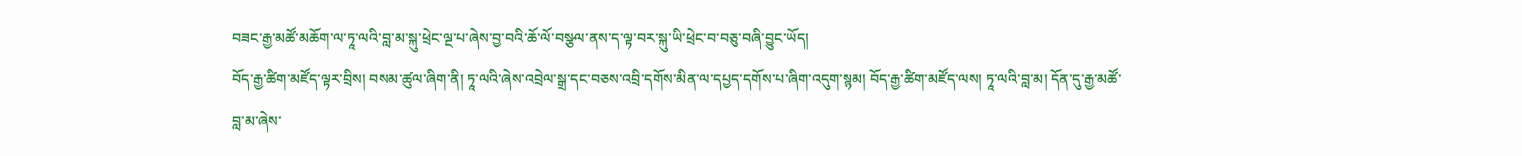བཟང་རྒྱ་མཚོ་མཆོག་ལ་ཏཱ་ལའི་བླ་མ་སྐུ་ཕྲེང་ལྔ་པ་ཞེས་བྱ་བའི་ཆོ་ལོ་བསྩལ་ནས་ད་ལྟ་བར་སྐུ་ཡི་ཕྲེང་བ་བཅུ་བཞི་བྱུང་ཡོད།
བོད་རྒྱ་ཚིག་མཛོད་ལྟར་བྲིས། བསམ་ཚུལ་ཞིག་ནི། ཏཱ་ལའི་ཞེས་འབྲེལ་སྒྲ་དང་བཅས་འབྲི་དགོས་མིན་ལ་དཔྱད་དགོས་པ་ཞིག་འདུག་སྙམ། བོད་རྒྱ་ཚིག་མཛོད་ལས། ཏཱ་ལའི་བླ་མ། དོན་དུ་རྒྱ་མཚོ་བླ་མ་ཞེས་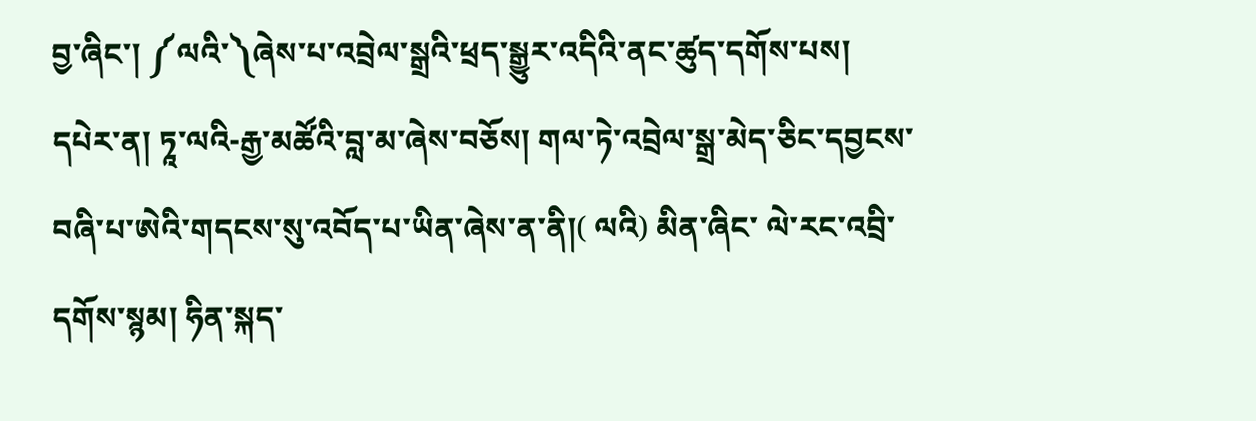བྱ་ཞིང་། ༼ལའི་༽ཞེས་པ་འབྲེལ་སྒྲའི་ཕྲད་སྒྱུར་འདིའི་ནང་ཚུད་དགོས་པས། དཔེར་ན། ཏཱ་ལའི-རྒྱ་མཚོའི་བླ་མ་ཞེས་བཅོས། གལ་ཏེ་འབྲེལ་སྒྲ་མེད་ཅིང་དབྱངས་བཞི་པ་ཨེའི་གདངས་སུ་འབོད་པ་ཡིན་ཞེས་ན་ནི།( ལའི) མིན་ཞིང་ ལེ་རང་འབྲི་དགོས་སྙམ། ཧིན་སྐད་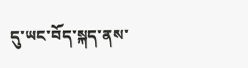དུ་ཡང་བོད་སྐད་ནས་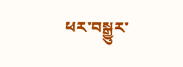ཕར་བསྒྱུར་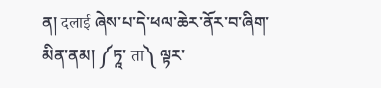ན། दलाई ཞེས་པ་དེ་ཕལ་ཆེར་ནོར་བ་ཞིག་མིན་ནམ། ༼ཏཱ་ ता༽ ལྟར་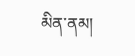མིན་ནམ།